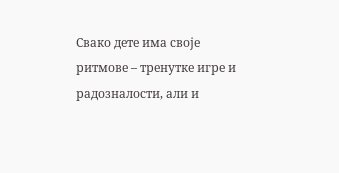Свако дете има своје ритмове – тренутке игре и радозналости, али и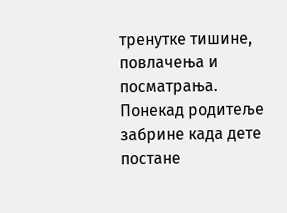тренутке тишине, повлачења и посматрања. Понекад родитеље забрине када дете постане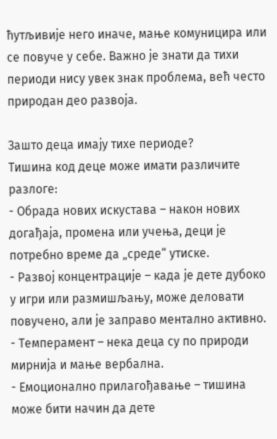ћутљивије него иначе, мање комуницира или се повуче у себе. Важно је знати да тихи периоди нису увек знак проблема, већ често природан део развоја.

Зашто деца имају тихе периоде?
Тишина код деце може имати различите разлоге:
- Обрада нових искустава – након нових догађаја, промена или учења, деци је потребно време да „среде“ утиске.
- Развој концентрације – када је дете дубоко у игри или размишљању, може деловати повучено, али је заправо ментално активно.
- Темперамент – нека деца су по природи мирнија и мање вербална.
- Емоционално прилагођавање – тишина може бити начин да дете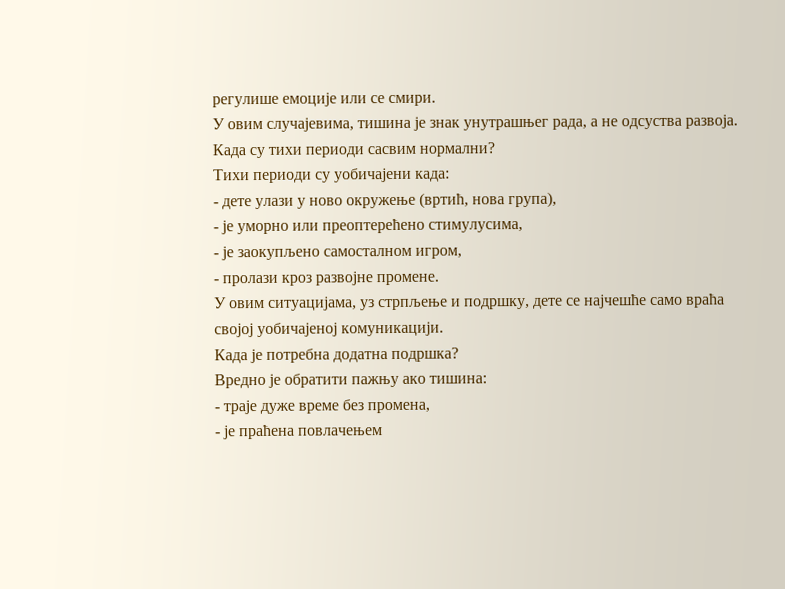регулише емоције или се смири.
У овим случајевима, тишина је знак унутрашњег рада, а не одсуства развоја.
Када су тихи периоди сасвим нормални?
Тихи периоди су уобичајени када:
- дете улази у ново окружење (вртић, нова група),
- је уморно или преоптерећено стимулусима,
- је заокупљено самосталном игром,
- пролази кроз развојне промене.
У овим ситуацијама, уз стрпљење и подршку, дете се најчешће само враћа својој уобичајеној комуникацији.
Када је потребна додатна подршка?
Вредно је обратити пажњу ако тишина:
- траје дуже време без промена,
- је праћена повлачењем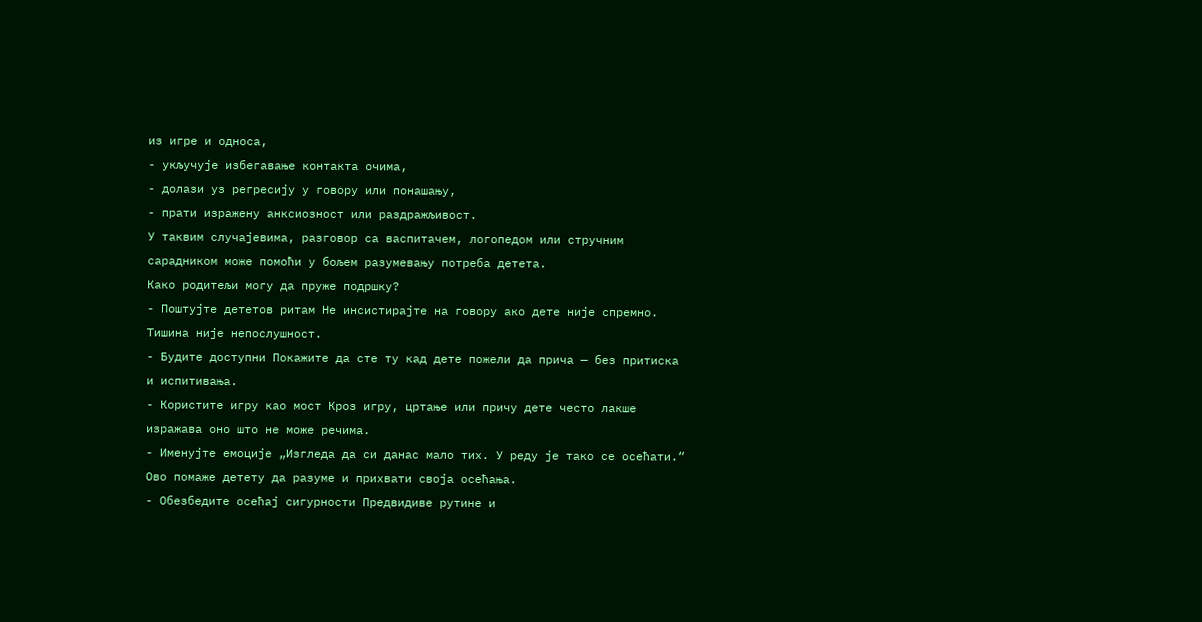из игре и односа,
- укључује избегавање контакта очима,
- долази уз регресију у говору или понашању,
- прати изражену анксиозност или раздражљивост.
У таквим случајевима, разговор са васпитачем, логопедом или стручним сарадником може помоћи у бољем разумевању потреба детета.
Како родитељи могу да пруже подршку?
- Поштујте дететов ритам Не инсистирајте на говору ако дете није спремно. Тишина није непослушност.
- Будите доступни Покажите да сте ту кад дете пожели да прича — без притиска и испитивања.
- Користите игру као мост Кроз игру, цртање или причу дете често лакше изражава оно што не може речима.
- Именујте емоције „Изгледа да си данас мало тих. У реду је тако се осећати.“ Ово помаже детету да разуме и прихвати своја осећања.
- Обезбедите осећај сигурности Предвидиве рутине и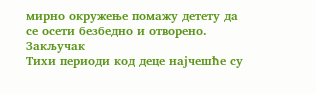мирно окружење помажу детету да се осети безбедно и отворено.
Закључак
Тихи периоди код деце најчешће су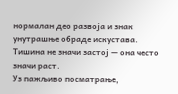нормалан део развоја и знак унутрашње обраде искустава. Тишина не значи застој — она често значи раст.
Уз пажљиво посматрање,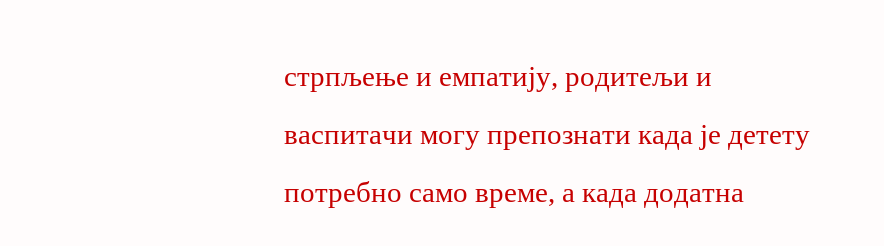стрпљење и емпатију, родитељи и васпитачи могу препознати када је детету потребно само време, а када додатна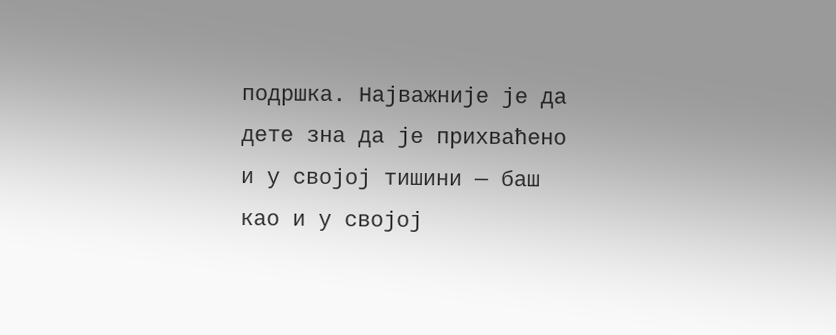подршка. Најважније је да дете зна да је прихваћено и у својој тишини — баш као и у својој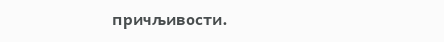причљивости.